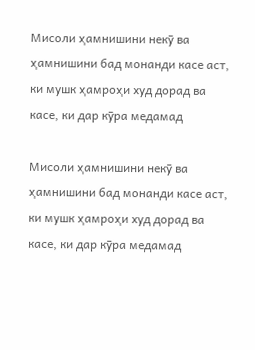Мисоли ҳамнишини некӯ ва ҳамнишини бад монанди касе аст, ки мушк ҳамроҳи худ дорад ва касе, ки дар кӯра медамад

Мисоли ҳамнишини некӯ ва ҳамнишини бад монанди касе аст, ки мушк ҳамроҳи худ дорад ва касе, ки дар кӯра медамад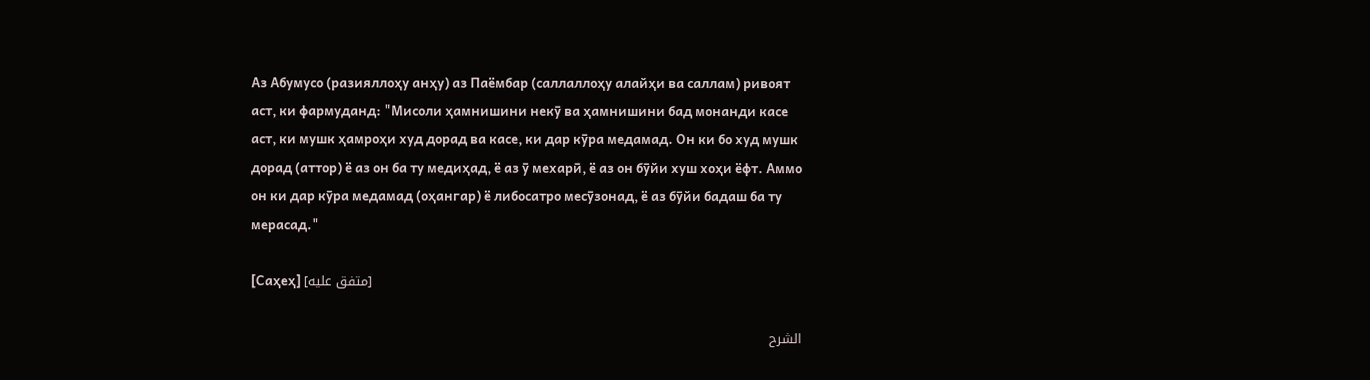Аз Абумусо (разияллоҳу анҳу) аз Паёмбар (саллаллоҳу алайҳи ва саллам) ривоят аст, ки фармуданд: "Мисоли ҳамнишини некӯ ва ҳамнишини бад монанди касе аст, ки мушк ҳамроҳи худ дорад ва касе, ки дар кӯра медамад. Он ки бо худ мушк дорад (аттор) ё аз он ба ту медиҳад, ё аз ӯ мехарӣ, ё аз он бӯйи хуш хоҳи ёфт. Аммо он ки дар кӯра медамад (оҳангар) ё либосатро месӯзонад, ё аз бӯйи бадаш ба ту мерасад."

[Саҳеҳ] [متفق عليه]

الشرح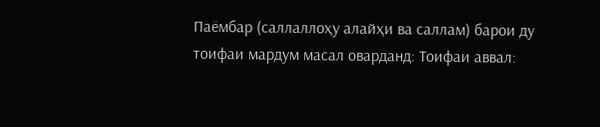Паёмбар (саллаллоҳу алайҳи ва саллам) барои ду тоифаи мардум масал оварданд: Тоифаи аввал: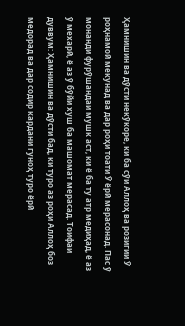Ҳамнишин ва дӯсти некӯкоре, ки ба сӯи Аллоҳ ва розигии Ӯ роҳнамоӣ мекунад ва дар роҳи тоати Ӯ ёрӣ мерасонад. Пас ӯ монанди фурӯшандаи мушк аст, ки ё ба ту атр медиҳад, ё аз ӯ мехарӣ, ё аз ӯ бӯйи хуш ба машомат мерасад. Тоифаи дуввум: Ҳамнишин ва дӯсти бад, ки туро аз роҳи Аллоҳ боз медорад ва дар содир кардани гуноҳ туро ёрӣ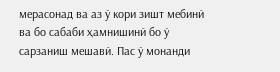мерасонад ва аз ӯ кори зишт мебинӣ ва бо сабаби ҳамнишинӣ бо ӯ сарзаниш мешавӣ. Пас ӯ монанди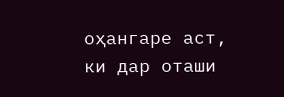оҳангаре аст, ки дар оташи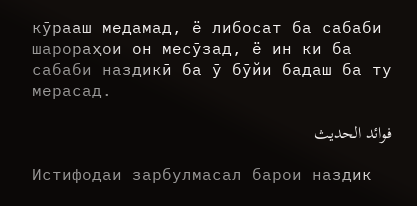кӯрааш медамад, ё либосат ба сабаби шарораҳои он месӯзад, ё ин ки ба сабаби наздикӣ ба ӯ бӯйи бадаш ба ту мерасад.

فوائد الحديث

Истифодаи зарбулмасал барои наздик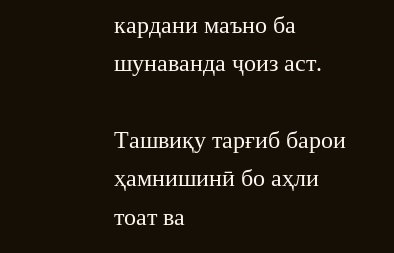кардани маъно ба шунаванда ҷоиз аст.

Ташвиқу тарғиб барои ҳамнишинӣ бо аҳли тоат ва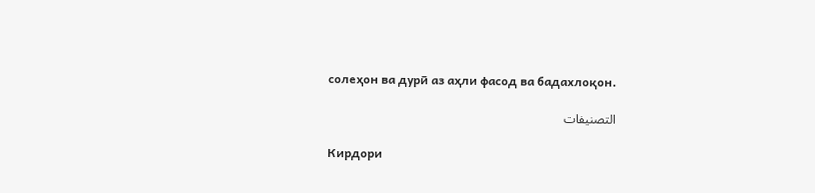солеҳон ва дурӣ аз аҳли фасод ва бадахлоқон.

التصنيفات

Кирдори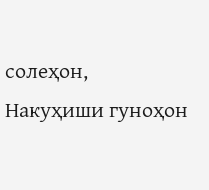солеҳон, Накуҳиши гуноҳон